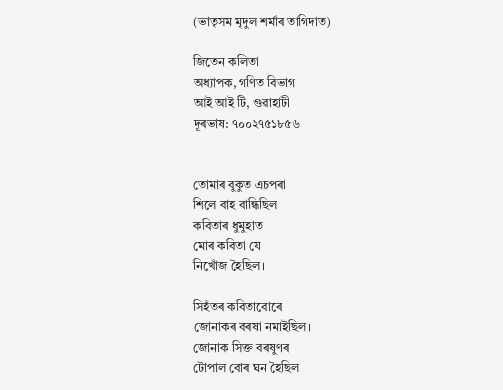(ভাতৃসম মৃদুল শৰ্মাৰ তাগিদাত)

জিতেন কলিতা
অধ্যাপক, গণিত বিভাগ
আই আই টি, গুৱাহাটী
দূৰভাষ: ৭০০২৭৫১৮৫৬


তোমাৰ বুকুত এচপৰা
শিলে বাহ বান্ধিছিল
কবিতাৰ ধুমুহাত
মোৰ কবিতা যে
নিখোঁজ হৈছিল।

সিহঁতৰ কবিতাবোৰে
জোনাকৰ বৰষা নমাইছিল।
জোনাক সিক্ত বৰষুণৰ
টোপাল বোৰ ঘন হৈছিল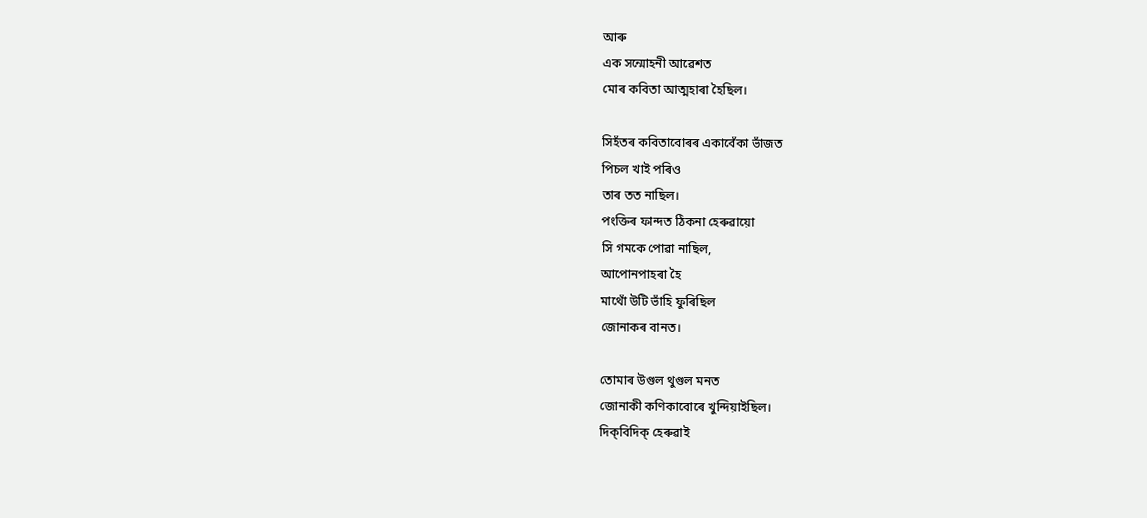আৰু
এক সন্মোহনী আৱেশত
মোৰ কবিতা আত্মহাৰা হৈছিল।

সিহঁতৰ কবিতাবোৰৰ একাবেঁকা ভাঁজত
পিচল খাই পৰিও
তাৰ তত নাছিল।
পংক্তিৰ ফান্দত ঠিকনা হেৰুৱায়ো
সি গমকে পোৱা নাছিল,
আপোনপাহৰা হৈ
মাথোঁ উটি ভাঁহি ফুৰিছিল
জোনাকৰ বানত।

তোমাৰ উগুল থুগুল মনত
জোনাকী কণিকাবোৰে খুন্দিয়াইছিল।
দিক্‌বিদিক্‌ হেৰুৱাই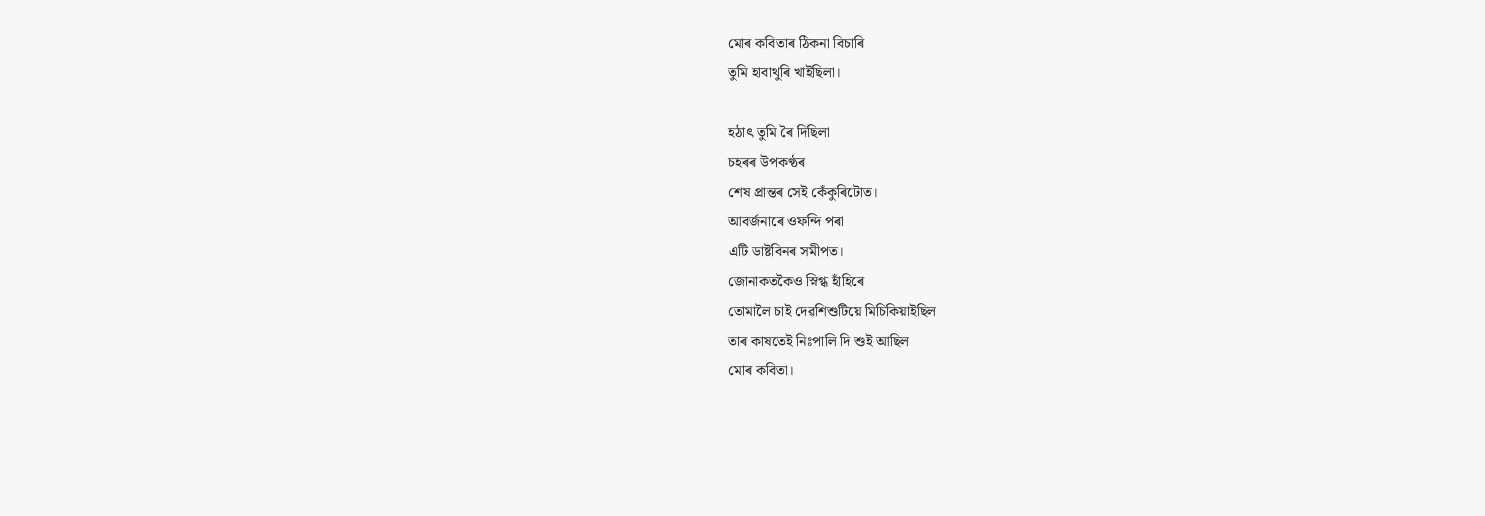মোৰ কবিতাৰ ঠিকনা বিচাৰি
তুমি হাবাথুৰি খাইছিলা।

হঠাৎ তুমি ৰৈ দিছিলা
চহৰৰ উপকণ্ঠৰ
শেষ প্ৰান্তৰ সেই কেঁকুৰিটোত।
আবৰ্জনাৰে ওফন্দি পৰা
এটি ডাষ্টবিনৰ সমীপত।
জোনাকতকৈও স্নিগ্ধ হাঁহিৰে
তোমালৈ চাই দেৱশিশুটিয়ে মিচিকিয়াইছিল
তাৰ কাষতেই নিঃপালি দি শুই আছিল
মোৰ কবিতা।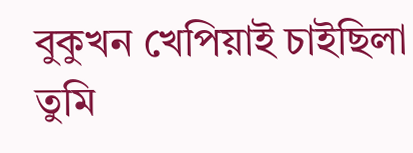বুকুখন খেপিয়াই চাইছিলা তুমি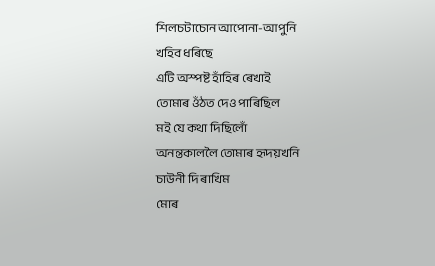শিলচটাচোন আপোনা-আপুনি
খহিব ধৰিছে
এটি অস্পষ্ট হাঁহিৰ ৰেখাই
তোমাৰ ওঁঠত দেও পাৰিছিল
মই যে কথা দিছিলোঁ
অনন্তকাললৈ তোমাৰ হৃদয়খনি
চাউনী দি ৰাখিম
মোৰ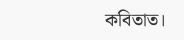কবিতাত।